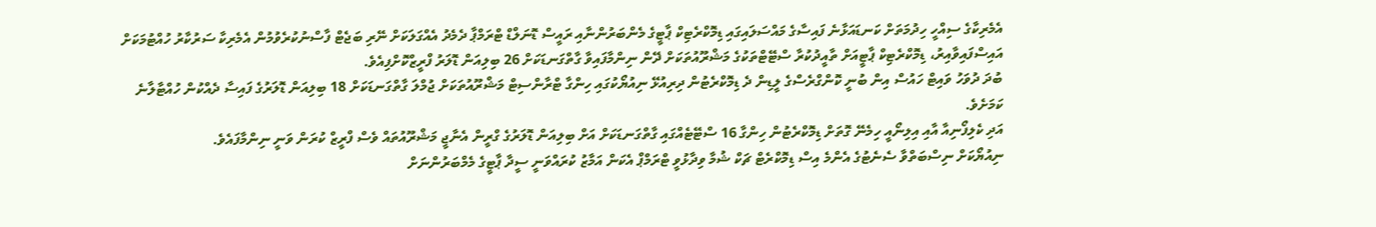އެމެރިކާގެ ސިއްހީ ހިދުމަތަށް ކަނޑައަޅާނެ ފައިސާގެ މައްސަލައިގައި ޑިމޮކްރެޓިކް ޕާޓީގެ މެންބަރުންނާއި ރައީސް ޑޮނަލްޑް ޓްރަމްޕާ ދެމެދު އެއްގަލަކަށް ނޭރި ބަޖެޓް ފާސްނުކުރެވުމުން އެމެރިކާ ސަރުކާރު ހުއްޓުމަކަށް އައިސްފައިވާއިރު، ޑިމޮކްރެޓިކް ޕާޓީއަށް ތާއީދުކުރާ ސްޓޭޓްތަކުގެ މަޝްރޫއުތަކަށް ދޭން ނިންމާފައިވާ ގާތްގަނޑަކަށް 26 ބިލިއަން ޑޮލަރު ފްރީޒްކޮށްފިއެވެ.
ބުދަ ދުވަހު ވައިޓް ހައުސް އިން ބުނީ ކޮންގްރެސްގެ ލީޑިން ދެ ޑިމޮކްރެޓުން ދިރިއުޅޭ ނިއުޔޯކުގައި ހިންގާ ޓްރާންސިޓް މަޝްރޫއުތަކަށް ޖުމްލަ ގާތްގަނޑަކަށް 18 ބިލިއަން ޑޮލަރުގެ ފައިސާ ދެއްކުން ހުއްޓާލާނެ ކަމަށެވެ.
އަދި ކެލިފޯނިއާ އާއި އިލިނޯއީ ހިމެނޭ ގޮތަށް ޑިމޮކްރެޓުން ހިންގާ 16 ސްޓޭޓެއްގައި ގާތްގަނޑަކަށް އަށް ބިލިއަން ޑޮލަރުގެ ގްރީން އެނާޖީ މަޝްރޫއުތައް ވެސް ފްރީޒް ކުރަން ވަނީ ނިންމާފައެވެ.
ނިއުޔޯކަށް ނިސްބަތްވާ ސެނެޓުގެ އެންމެ އިސް ޑިމޮކްރެޓް ޗަކް ޝުމާ ވިދާޅުވީ ޓްރަމްޕް އެކަން އަމާޒު ކުރައްވަނީ ސީދާ ޕާޓީގެ މެމްބަރުންނަށް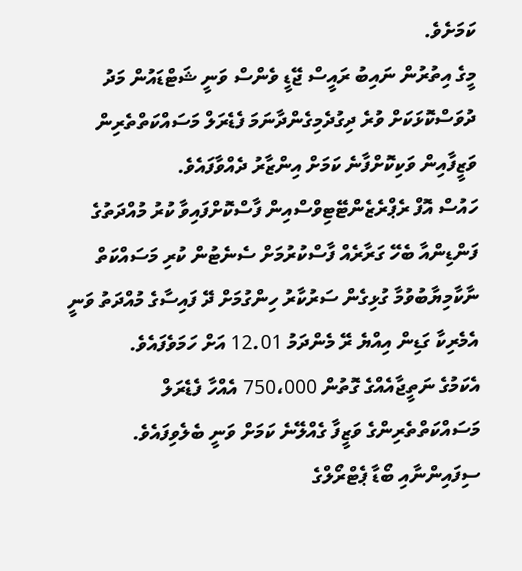ކަމަށެވެ.
މީގެ އިތުރުން ނައިބު ރައީސް ޖޭޑީ ވެންސް ވަނީ ޝަޓްޑައުން މަދު ދުވަސްކޮޅަކަށް ވުރެ ދިގުދެމިގެންދާނަމަ ފެޑެރަލް މަސައްކަތްތެރިން ވަޒީފާއިން ވަކިކޮށްފާނެ ކަމަށް އިންޒާރު ދެއްވާފައެވެ.
ހައުސް އޮފް ރެޕްރެޒެންޓޭޓިވްސްއިން ފާސްކޮށްފައިވާ ކުރު މުއްދަތުގެ ފަންޑިންއާ ބެހޭ ގަރާރެއް ފާސްކުރުމަށް ސެނެޓުން ކުރި މަސައްކަތް ނާކާމިޔާބުވުމާ ގުޅިގެން ސަރުކާރު ހިންގުމަށް ދޭ ފައިސާގެ މުއްދަތު ވަނީ އެމެރިކާ ގަޑިން އިއްޔެ ރޭ މެންދަމު 12.01 އަށް ހަމަވެފައެވެ.
އެކަމުގެ ނަތީޖާއެއްގެ ގޮތުން 750،000 އެއްހާ ފެޑެރަލް މަސައްކަތްތެރިންގެ ވަޒީފާ ގެއްލޭނެ ކަމަށް ވަނީ ބެލެވިފައެވެ.
ސިފައިންނާއި ބޯޑާ ޕެޓްރޯލްގެ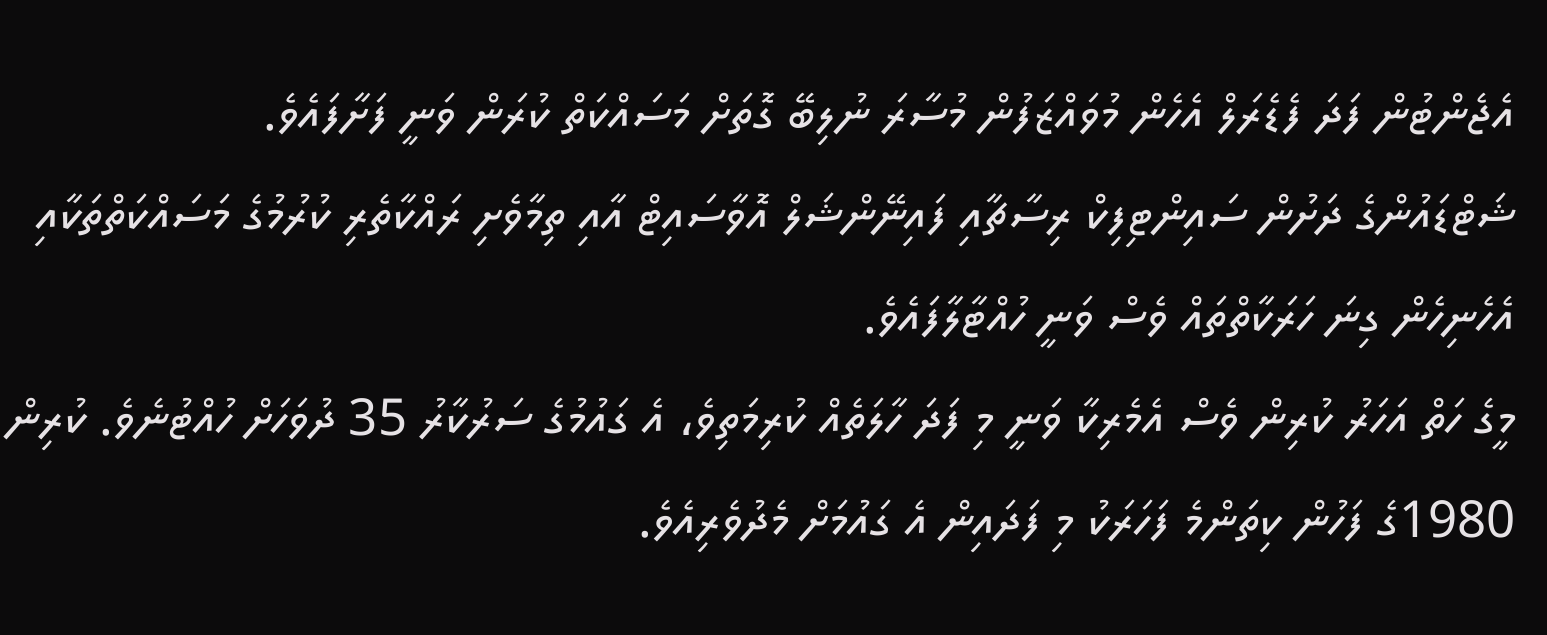އެޖެންޓުން ފަދަ ފެޑެރަލް އެހެން މުވައްޒަފުން މުސާރަ ނުލިބޭ ގޮތަށް މަސައްކަތް ކުރަން ވަނީ ފަށާފައެވެ.
ޝަޓްޑައުންގެ ދަށުން ސައިންޓިފިކް ރިސާޗާއި ފައިނޭންޝަލް އޮވާސައިޓް އާއި ތިމާވެށި ރައްކާތެރި ކުރުމުގެ މަސައްކަތްތަކާއި އެހެނިހެން ގިނަ ހަރަކާތްތައް ވެސް ވަނީ ހުއްޓާލާފައެވެ.
މީގެ ހަތް އަހަރު ކުރިން ވެސް އެމެރިކާ ވަނީ މި ފަދަ ހާލަތެއް ކުރިމަތިވެ، އެ ގައުމުގެ ސަރުކާރު 35 ދުވަހަށް ހުއްޓުނެވެ. ކުރިން 1980ގެ ފަހުން ކިތަންމެ ފަހަރަކު މި ފަދައިން އެ ގައުމަށް މެދުވެރިއެވެ.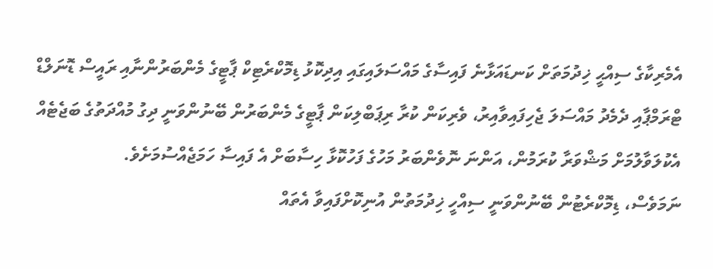އެމެރިކާގެ ސިއްޙީ ޚިދުމަތަށް ކަނޑައަޅާނެ ފައިސާގެ މައްސަލައިގައި އިދިކޮޅު ޑިމޮކްރެޓިކް ޕާޓީގެ މެންބަރުންނާއި ރައީސް ޑޮނަލްޑް ޓްރަމްޕާއި ދެމެދު މައްސަލަ ޖެހިފައިވާއިރު، ވެރިކަން ކުރާ ރިޕަބްލިކަން ޕާޓީގެ މެންބަރުން ބޭނުންވަނީ ދިގު މުއްދަތުގެ ބަޖެޓެއް އެކުލަވާލުމަށް މަޝްވަރާ ކުރަމުން، އަންނަ ނޮވެންބަރު މަހުގެ ފަހުކޮޅާ ހިސާބަށް އެ ފައިސާ ހަމަޖެއްސުމަށެވެ.
ނަމަވެސް، ޑިމޮކްރެޓުން ބޭނުންވަނީ ސިއްހީ ޚިދުމަތުން އުނިކޮށްފައިވާ އެތައް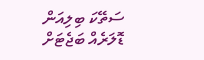ސަތޭކަ ބިލިއަން ޑޮލަރެއް ބަޖެޓަށް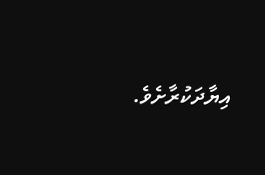އިޔާދަކުރާށެވެ.